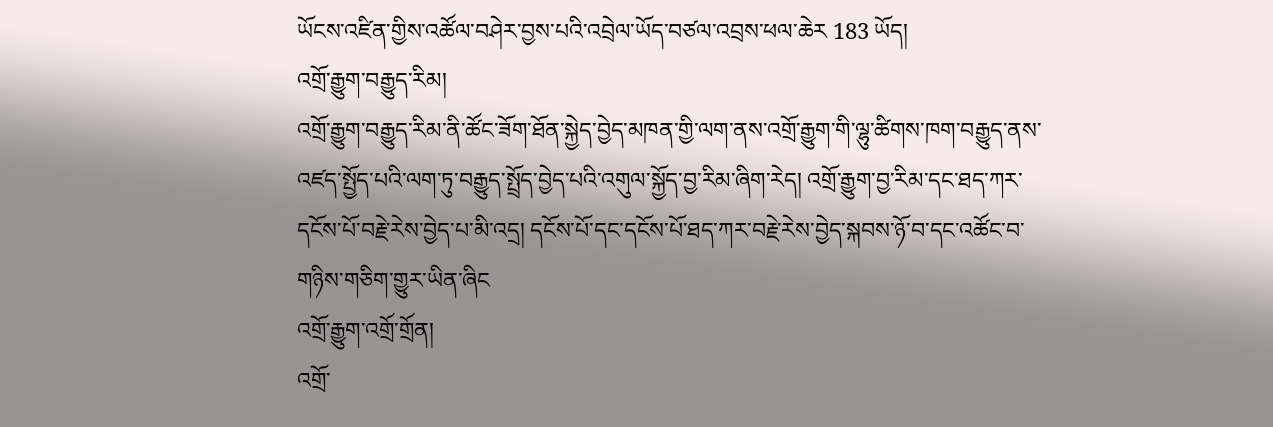ཡོངས་འཛིན་གྱིས་འཚོལ་བཤེར་བྱས་པའི་འབྲེལ་ཡོད་བཙལ་འབྲས་ཕལ་ཆེར 183 ཡོད།
འགྲོ་རྒྱུག་བརྒྱུད་རིམ།
འགྲོ་རྒྱུག་བརྒྱུད་རིམ་ནི་ཚོང་ཟོག་ཐོན་སྐྱེད་བྱེད་མཁན་གྱི་ལག་ནས་འགྲོ་རྒྱུག་གི་ལྷུ་ཚིགས་ཁག་བརྒྱུད་ནས་འཛད་སྤྱོད་པའི་ལག་ཏུ་བརྒྱུད་སྤྲོད་བྱེད་པའི་འགུལ་སྐྱོད་བྱ་རིམ་ཞིག་རེད། འགྲོ་རྒྱུག་བྱ་རིམ་དང་ཐད་ཀར་དངོས་པོ་བརྗེ་རེས་བྱེད་པ་མི་འདྲ། དངོས་པོ་དང་དངོས་པོ་ཐད་ཀར་བརྗེ་རེས་བྱེད་སྐབས་ཉོ་བ་དང་འཚོང་བ་གཉིས་གཅིག་གྱུར་ཡིན་ཞིང
འགྲོ་རྒྱུག་འགྲོ་གྲོན།
འགྲོ་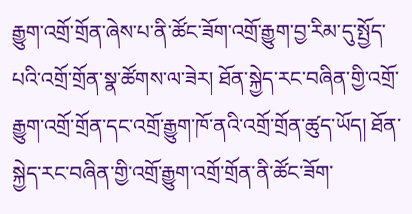རྒྱུག་འགྲོ་གྲོན་ཞེས་པ་ནི་ཚོང་ཟོག་འགྲོ་རྒྱུག་བྱ་རིམ་དུ་སྤྱོད་པའི་འགྲོ་གྲོན་སྣ་ཚོགས་ལ་ཟེར། ཐོན་སྐྱེད་རང་བཞིན་གྱི་འགྲོ་རྒྱུག་འགྲོ་གྲོན་དང་འགྲོ་རྒྱུག་ཁོ་ནའི་འགྲོ་གྲོན་ཚུད་ཡོད། ཐོན་སྐྱེད་རང་བཞིན་གྱི་འགྲོ་རྒྱུག་འགྲོ་གྲོན་ནི་ཚོང་ཟོག་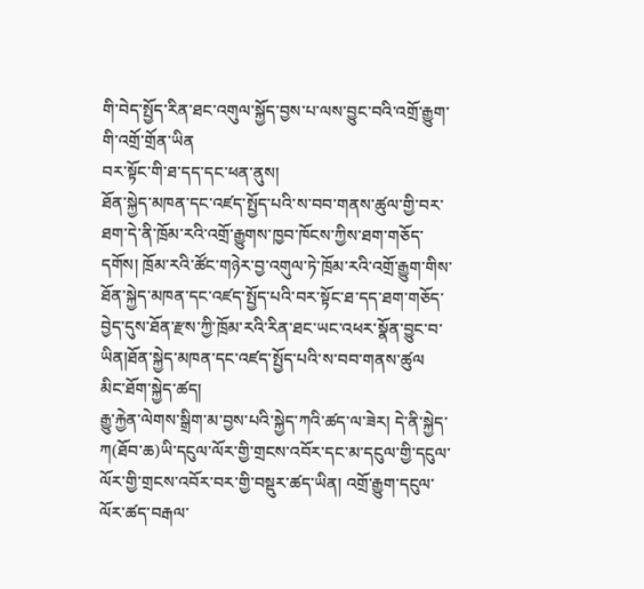གི་བེད་སྤྱོད་རིན་ཐང་འགུལ་སྐྱོད་བྱས་པ་ལས་བྱུང་བའི་འགྲོ་རྒྱུག་གི་འགྲོ་གྲོན་ཡིན
བར་སྟོང་གི་ཐ་དད་དང་ཕན་ནུས།
ཐོན་སྐྱེད་མཁན་དང་འཛད་སྤྱོད་པའི་ས་བབ་གནས་ཚུལ་གྱི་བར་ཐག་དེ་ནི་ཁྲོམ་རའི་འགྲོ་རྒྱུགས་ཁྱབ་ཁོངས་ཀྱིས་ཐག་གཅོད་དགོས། ཁྲོམ་རའི་ཚོང་གཉེར་བྱ་འགུལ་ཏེ་ཁྲོམ་རའི་འགྲོ་རྒྱུག་གིས་ཐོན་སྐྱེད་མཁན་དང་འཛད་སྤྱོད་པའི་བར་སྟོང་ཐ་དད་ཐག་གཅོད་བྱེད་དུས་ཐོན་རྫས་ཀྱི་ཁྲོམ་རའི་རིན་ཐང་ཡང་འཕར་སྣོན་བྱུང་བ་ཡིན།ཐོན་སྐྱེད་མཁན་དང་འཛད་སྤྱོད་པའི་ས་བབ་གནས་ཚུལ
མིང་ཐོག་སྐྱེད་ཚད།
རྒྱུ་རྐྱེན་ལེགས་སྒྲིག་མ་བྱས་པའི་སྐྱེད་ཀའི་ཚད་ལ་ཟེར། དེ་ནི་སྐྱེད་ཀ(ཐོབ་ཆ)ཡི་དངུལ་ལོར་གྱི་གྲངས་འབོར་དང་མ་དངུལ་གྱི་དངུལ་ལོར་གྱི་གྲངས་འབོར་བར་གྱི་བསྡུར་ཚད་ཡིན། འགྲོ་རྒྱུག་དངུལ་ལོར་ཚད་བརྒལ་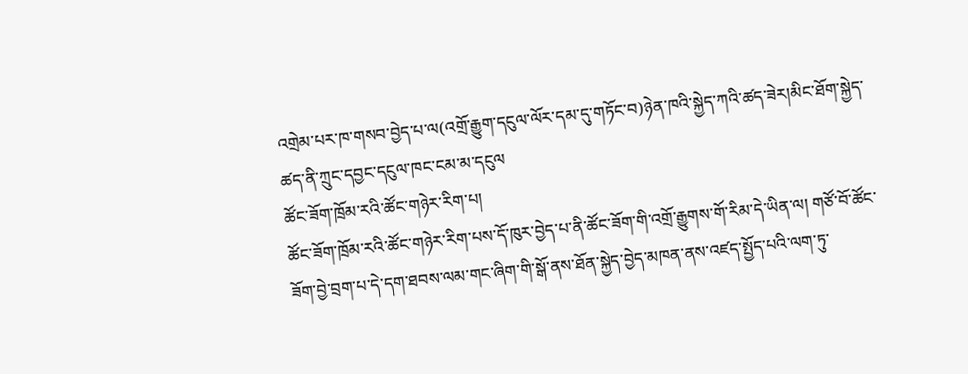འགྲེམ་པར་ཁ་གསབ་བྱེད་པ་ལ(འགྲོ་རྒྱུག་དངུལ་ལོར་དམ་དུ་གཏོང་བ)ཉེན་ཁའི་སྐྱེད་ཀའི་ཚད་ཟེར།མིང་ཐོག་སྐྱེད་ཚད་ནི་ཀྲུང་དབྱང་དངུལ་ཁང་ངམ་མ་དངུལ
ཚོང་ཟོག་ཁྲོམ་རའི་ཚོང་གཉེར་རིག་པ།
ཚོང་ཟོག་ཁྲོམ་རའི་ཚོང་གཉེར་རིག་པས་དོ་ཁུར་བྱེད་པ་ནི་ཚོང་ཟོག་གི་འགྲོ་རྒྱུགས་གོ་རིམ་དེ་ཡིན་ལ། གཙོ་བོ་ཚོང་ཟོག་བྱེ་བྲག་པ་དེ་དག་ཐབས་ལམ་གང་ཞིག་གི་སྒོ་ནས་ཐོན་སྐྱེད་བྱེད་མཁན་ནས་འཛད་སྤྱོད་པའི་ལག་ཏུ་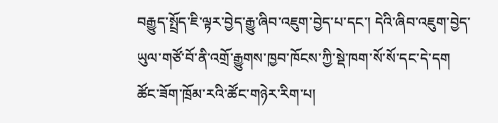བརྒྱུད་སྤྲོད་ཇི་ལྟར་བྱེད་རྒྱུ་ཞིབ་འཇུག་བྱེད་པ་དང་། དེའི་ཞིབ་འཇུག་བྱེད་ཡུལ་གཙོ་བོ་ནི་འགྲོ་རྒྱུགས་ཁྱབ་ཁོངས་ཀྱི་སྡེ་ཁག་སོ་སོ་དང་དེ་དག
ཚོང་ཟོག་ཁྲོམ་རའི་ཚོང་གཉེར་རིག་པ།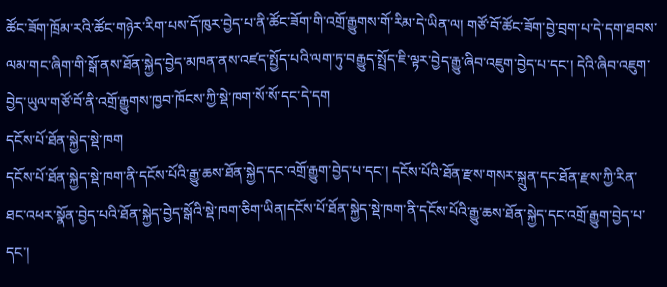ཚོང་ཟོག་ཁྲོམ་རའི་ཚོང་གཉེར་རིག་པས་དོ་ཁུར་བྱེད་པ་ནི་ཚོང་ཟོག་གི་འགྲོ་རྒྱུགས་གོ་རིམ་དེ་ཡིན་ལ། གཙོ་བོ་ཚོང་ཟོག་བྱེ་བྲག་པ་དེ་དག་ཐབས་ལམ་གང་ཞིག་གི་སྒོ་ནས་ཐོན་སྐྱེད་བྱེད་མཁན་ནས་འཛད་སྤྱོད་པའི་ལག་ཏུ་བརྒྱུད་སྤྲོད་ཇི་ལྟར་བྱེད་རྒྱུ་ཞིབ་འཇུག་བྱེད་པ་དང་། དེའི་ཞིབ་འཇུག་བྱེད་ཡུལ་གཙོ་བོ་ནི་འགྲོ་རྒྱུགས་ཁྱབ་ཁོངས་ཀྱི་སྡེ་ཁག་སོ་སོ་དང་དེ་དག
དངོས་པོ་ཐོན་སྐྱེད་སྡེ་ཁག
དངོས་པོ་ཐོན་སྐྱེད་སྡེ་ཁག་ནི་དངོས་པོའི་རྒྱུ་ཆས་ཐོན་སྐྱེད་དང་འགྲོ་རྒྱུག་བྱེད་པ་དང་། དངོས་པོའི་ཐོན་རྫས་གསར་སྐྲུན་དང་ཐོན་རྫས་ཀྱི་རིན་ཐང་འཕར་སྣོན་བྱེད་པའི་ཐོན་སྐྱེད་བྱེད་སྒོའི་སྡེ་ཁག་ཅིག་ཡིན།དངོས་པོ་ཐོན་སྐྱེད་སྡེ་ཁག་ནི་དངོས་པོའི་རྒྱུ་ཆས་ཐོན་སྐྱེད་དང་འགྲོ་རྒྱུག་བྱེད་པ་དང་།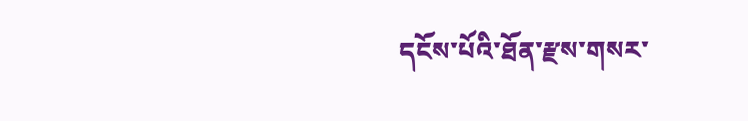དངོས་པོའི་ཐོན་རྫས་གསར་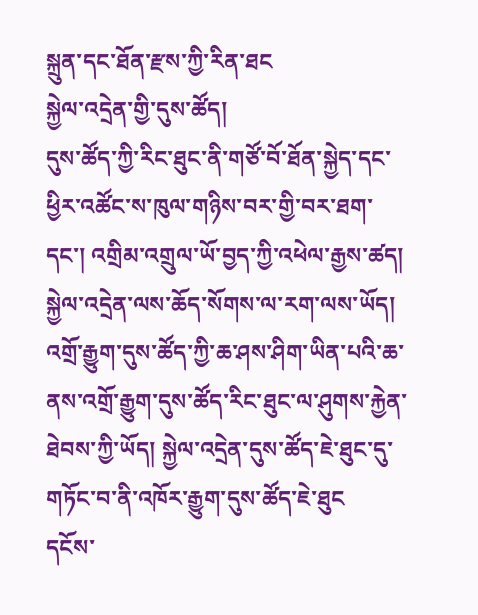སྐྲུན་དང་ཐོན་རྫས་ཀྱི་རིན་ཐང
སྐྱེལ་འདྲེན་གྱི་དུས་ཚོད།
དུས་ཚོད་ཀྱི་རིང་ཐུང་ནི་གཙོ་བོ་ཐོན་སྐྱེད་དང་ཕྱིར་འཚོང་ས་ཁུལ་གཉིས་བར་གྱི་བར་ཐག་དང་། འགྲིམ་འགྲུལ་ཡོ་བྱད་ཀྱི་འཕེལ་རྒྱས་ཚད། སྐྱེལ་འདྲེན་ལས་ཆོད་སོགས་ལ་རག་ལས་ཡོད། འགྲོ་རྒྱུག་དུས་ཚོད་ཀྱི་ཆ་ཤས་ཤིག་ཡིན་པའི་ཆ་ནས་འགྲོ་རྒྱུག་དུས་ཚོད་རིང་ཐུང་ལ་ཤུགས་རྐྱེན་ཐེབས་ཀྱི་ཡོད། སྐྱེལ་འདྲེན་དུས་ཚོད་ཇེ་ཐུང་དུ་གཏོང་བ་ནི་འཁོར་རྒྱུག་དུས་ཚོད་ཇེ་ཐུང
དངོས་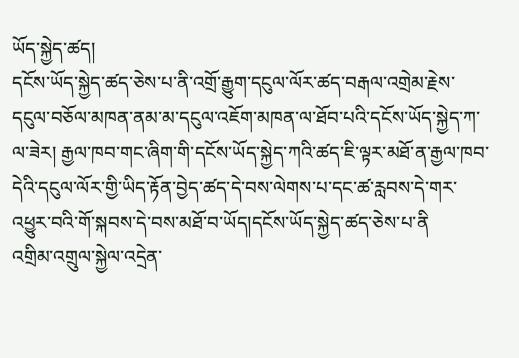ཡོད་སྐྱེད་ཚད།
དངོས་ཡོད་སྐྱེད་ཚད་ཅེས་པ་ནི་འགྲོ་རྒྱུག་དངུལ་ལོར་ཚད་བརྒལ་འགྲེམ་རྗེས་དངུལ་བཅོལ་མཁན་ནམ་མ་དངུལ་འཇོག་མཁན་ལ་ཐོབ་པའི་དངོས་ཡོད་སྐྱེད་ཀ་ལ་ཟེར། རྒྱལ་ཁབ་གང་ཞིག་གི་དངོས་ཡོད་སྐྱེད་ཀའི་ཚད་ཇི་ལྟར་མཐོ་ན་རྒྱལ་ཁབ་དེའི་དངུལ་ལོར་གྱི་ཡིད་རྟོན་བྱེད་ཚད་དེ་བས་ལེགས་པ་དང་ཚ་རླབས་དེ་གར་འཕྱུར་བའི་གོ་སྐབས་དེ་བས་མཐོ་བ་ཡོད།དངོས་ཡོད་སྐྱེད་ཚད་ཅེས་པ་ནི
འགྲིམ་འགྲུལ་སྐྱེལ་འདྲེན་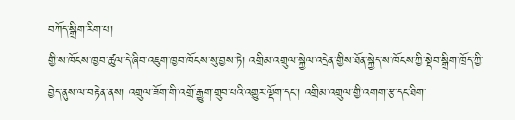བཀོད་སྒྲིག་རིག་པ།
གྱི་ས་ཁོངས་ཁྱབ་ཚུལ་དེ་ཞིབ་འཇུག་ཁྱབ་ཁོངས་སུ་བྱས་ཏེ། འགྲིམ་འགྲུལ་སྐྱེལ་འདྲེན་གྱིས་ཐོན་སྐྱེད་ས་ཁོངས་ཀྱི་སྡེབ་སྒྲིག་ཁྲོད་ཀྱི་བྱེད་ནུས་ལ་བརྟེན་ནས། འགྲུལ་ཟོག་གི་འགྲོ་རྒྱུག་གྲུབ་པའི་འགྱུར་ལྡོག་དང་། འགྲིམ་འགྲུལ་གྱི་འགག་རྩ་དང་ཐིག་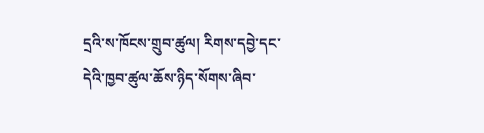དྲའི་ས་ཁོངས་གྲུབ་ཚུལ། རིགས་དབྱེ་དང་དེའི་ཁྱབ་ཚུལ་ཆོས་ཉིད་སོགས་ཞིབ་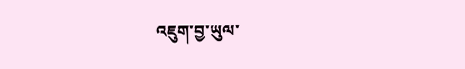འཇུག་བྱ་ཡུལ་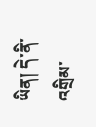ཡིན། དེ་ནི་འགྲིམ་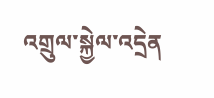འགྲུལ་སྐྱེལ་འདྲེན